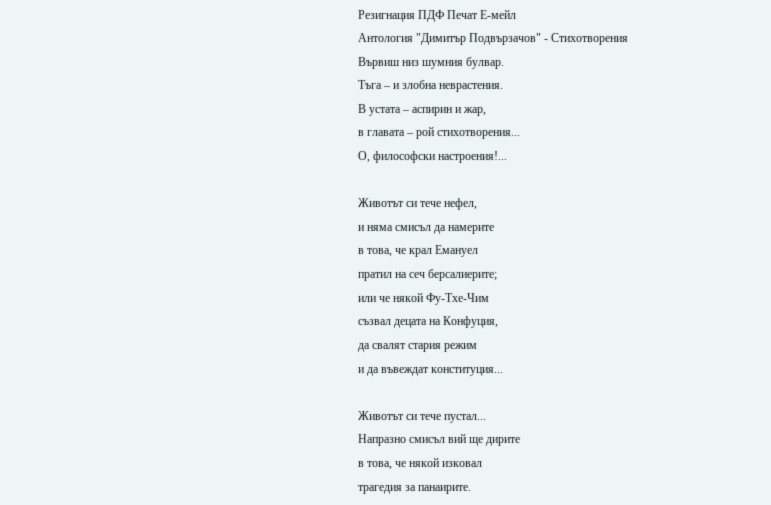Резигнация ПДФ Печат Е-мейл
Антология "Димитър Подвързачов" - Стихотворения
Вървиш низ шумния булвар.
Тъга – и злобна неврастения.
В устата – аспирин и жар,
в главата – рой стихотворения...
О, философски настроения!...

Животът си тече нефел,
и няма смисъл да намерите
в това, че крал Емануел
пратил на сеч берсалиерите;
или че някой Фу-Тхе-Чим
съзвал децата на Конфуция,
да свалят стария режим
и да въвеждат конституция...

Животът си тече пустал...
Напразно смисъл вий ще дирите
в това, че някой изковал
трагедия за панаирите.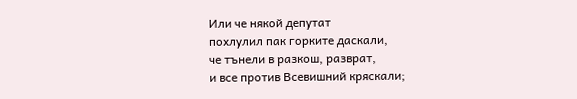Или че някой депутат
похлулил пак горките даскали,
че тънели в разкош, разврат,
и все против Всевишний кряскали;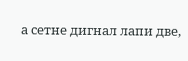а сетне дигнал лапи две,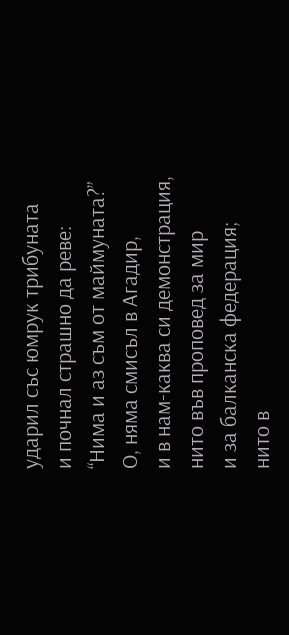ударил със юмрук трибуната
и почнал страшно да реве:
“Нима и аз съм от маймуната?”
О, няма смисъл в Агадир,
и в нам-каква си демонстрация,
нито във проповед за мир
и за балканска федерация;
нито в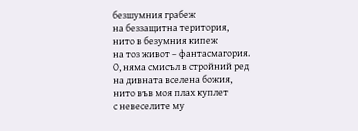безшумния грабеж
на беззащитна територия,
нито в безумния кипеж
на тоз живот – фантасмагория.
О, няма смисъл в стройний ред
на дивната вселена божия,
нито във моя плах куплет
с невеселите му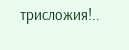трисложия!..